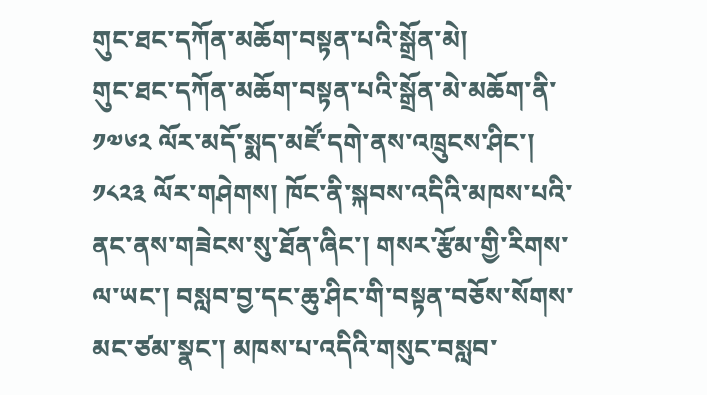གུང་ཐང་དཀོན་མཆོག་བསྟན་པའི་སྒྲོན་མེ།
གུང་ཐང་དཀོན་མཆོག་བསྟན་པའི་སྒྲོན་མེ་མཆོག་ནི་ ༡༧༦༢ ལོར་མདོ་སྨད་མཛོ་དགེ་ནས་འཁྲུངས་ཤིང་། ༡༨༢༣ ལོར་གཤེགས། ཁོང་ནི་སྐབས་འདིའི་མཁས་པའི་ནང་ནས་གཟེངས་སུ་ཐོན་ཞིང་། གསར་རྩོམ་གྱི་རིགས་ལ་ཡང་། བསླབ་བྱ་དང་ཆུ་ཤིང་གི་བསྟན་བཅོས་སོགས་མང་ཙམ་སྣང་། མཁས་པ་འདིའི་གསུང་བསླབ་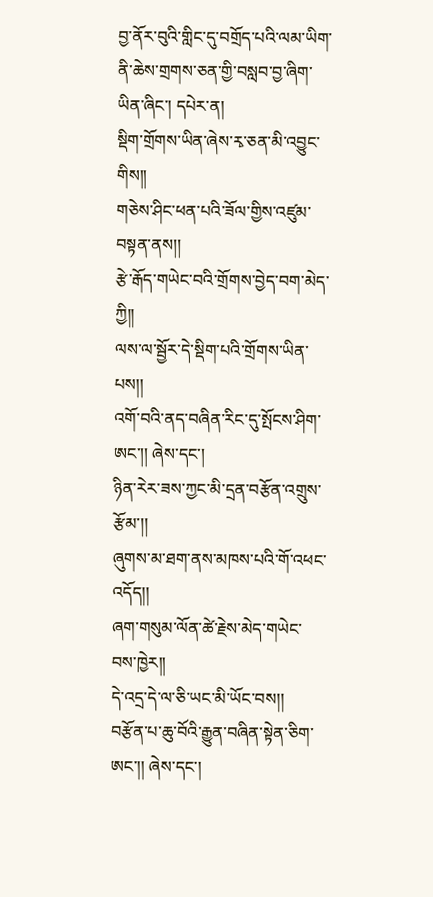བྱ་ནོར་བུའི་གླིང་དུ་བགྲོད་པའི་ལམ་ཡིག་ནི་ཆེས་གྲགས་ཅན་གྱི་བསླབ་བྱ་ཞིག་ཡིན་ཞིང་། དཔེར་ན།
སྡིག་གྲོགས་ཡིན་ཞེས་རྭ་ཅན་མི་འབྱུང་གིས།།
གཅེས་ཤིང་ཕན་པའི་ཟོལ་གྱིས་འཛུམ་བསྟན་ནས།།
རྩེ་རྒོད་གཡེང་བའི་གྲོགས་བྱེད་བག་མེད་ཀྱི།།
ལས་ལ་སྦྱོར་དེ་སྡིག་པའི་གྲོགས་ཡིན་པས།།
འགོ་བའི་ནད་བཞིན་རིང་དུ་སྤོངས་ཤིག་ཨང་།། ཞེས་དང་།
ཉིན་རེར་ཟས་ཀྱང་མི་དྲན་བརྩོན་འགྲུས་རྩོམ་།།
ཞུགས་མ་ཐག་ནས་མཁས་པའི་གོ་འཕང་འདོད།།
ཞག་གསུམ་ལོན་ཚེ་རྗེས་མེད་གཡེང་བས་ཁྱེར།།
དེ་འདྲ་དེ་ལ་ཅི་ཡང་མི་ཡོང་བས།།
བརྩོན་པ་ཆུ་བོའི་རྒྱུན་བཞིན་སྟེན་ཅིག་ཨང་།། ཞེས་དང་།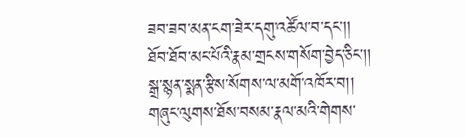ཟབ་ཟབ་མན་ངག་ཟེར་དགུ་འཚོལ་བ་དང་།།
ཐོབ་ཐོབ་མང་པོའི་རྣམ་གྲངས་གསོག་བྱེད་ཅིང་།།
སྒྲ་སྙན་སྨན་རྩིས་སོགས་ལ་མགོ་འཁོར་བ།།
གཞུང་ལུགས་ཐོས་བསམ་རྣལ་མའི་གེགས་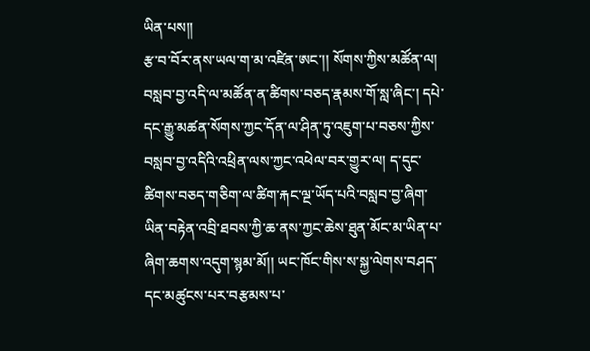ཡིན་པས།།
རྩ་བ་བོར་ནས་ཡལ་ག་མ་འཛིན་ཨང་།། སོགས་ཀྱིས་མཚོན་ལ། བསླབ་བྱ་འདི་ལ་མཚོན་ན་ཚིགས་བཅད་རྣམས་གོ་སླ་ཞིང་། དཔེ་དང་རྒྱུ་མཚན་སོགས་ཀྱང་དོན་ལ་ཤིན་ཏུ་འཇུག་པ་བཅས་ཀྱིས་བསླབ་བྱ་འདིའི་འཕྲིན་ལས་ཀྱང་འཕེལ་བར་གྱུར་ལ། ད་དུང་ཚིགས་བཅད་གཅིག་ལ་ཚིག་རྐང་ལྔ་ཡོད་པའི་བསླབ་བྱ་ཞིག་ཡིན་བརྟེན་འབྲི་ཐབས་ཀྱི་ཆ་ནས་ཀྱང་ཆེས་ཐུན་མོང་མ་ཡིན་པ་ཞིག་ཆགས་འདུག་སྙམ་མོ།། ཡང་ཁོང་གིས་ས་སྐྱ་ལེགས་བཤད་དང་མཚུངས་པར་བརྩམས་པ་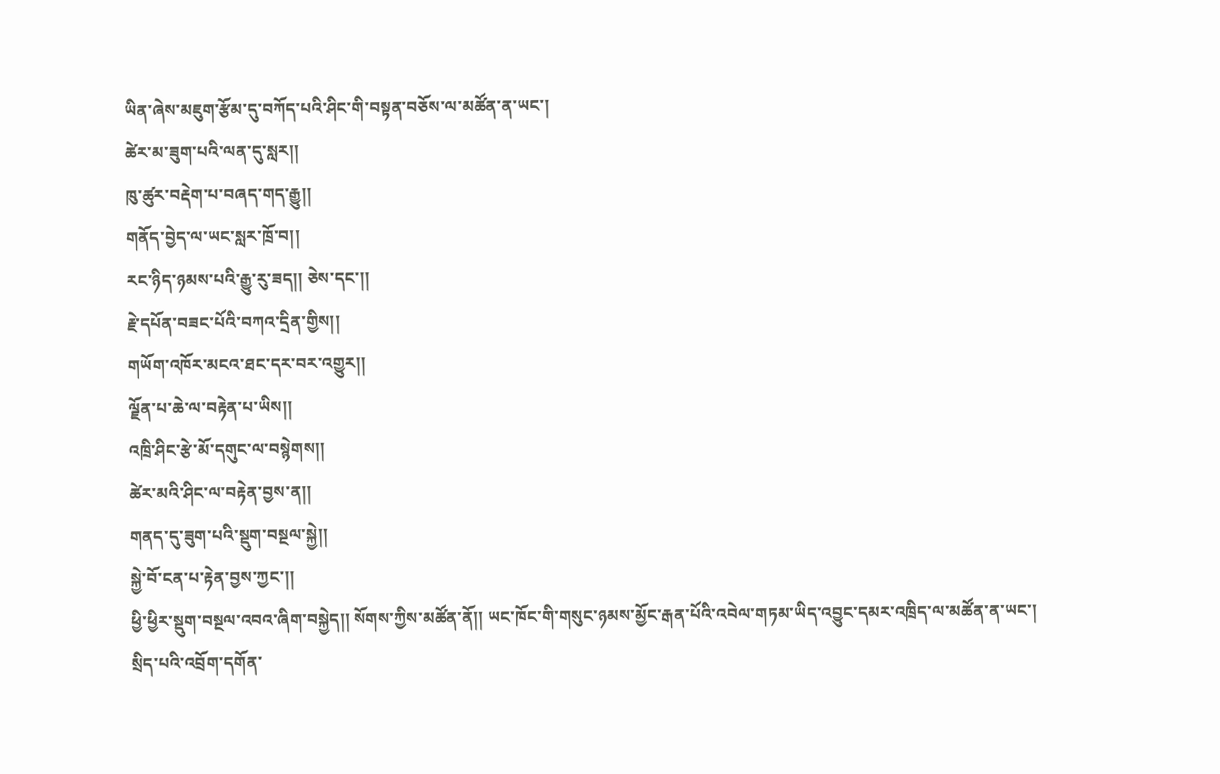ཡིན་ཞེས་མཇུག་རྩོམ་དུ་བཀོད་པའི་ཤིང་གི་བསྟན་བཅོས་ལ་མཚོན་ན་ཡང་།
ཚེར་མ་ཟུག་པའི་ལན་དུ་སླར།།
ཁུ་ཚུར་བརྡེག་པ་བཞད་གད་རྒྱུ།།
གནོད་བྱེད་ལ་ཡང་སླར་ཁྲོ་བ།།
རང་ཉིད་ཉམས་པའི་རྒྱུ་རུ་ཟད།། ཅེས་དང་།།
རྗེ་དཔོན་བཟང་པོའི་བཀའ་དྲིན་གྱིས།།
གཡོག་འཁོར་མངའ་ཐང་དར་བར་འགྱུར།།
ལྗོན་པ་ཆེ་ལ་བརྟེན་པ་ཡིས།།
འཁྲི་ཤིང་རྩེ་མོ་དགུང་ལ་བསྙེགས།།
ཚེར་མའི་ཤིང་ལ་བརྟེན་བྱས་ན།།
གནད་དུ་ཟུག་པའི་སྡུག་བསྔལ་སྐྱེ།།
སྐྱེ་བོ་ངན་པ་རྟེན་བྱས་ཀྱང་།།
ཕྱི་ཕྱིར་སྡུག་བསྔལ་འབའ་ཞིག་བསྐྱེད།། སོགས་ཀྱིས་མཚོན་ནོ།། ཡང་ཁོང་གི་གསུང་ཉམས་མྱོང་རྒན་པོའི་འབེལ་གཏམ་ཡིད་འབྱུང་དམར་འཁྲིད་ལ་མཚོན་ན་ཡང་།
སྲིད་པའི་འབྲོག་དགོན་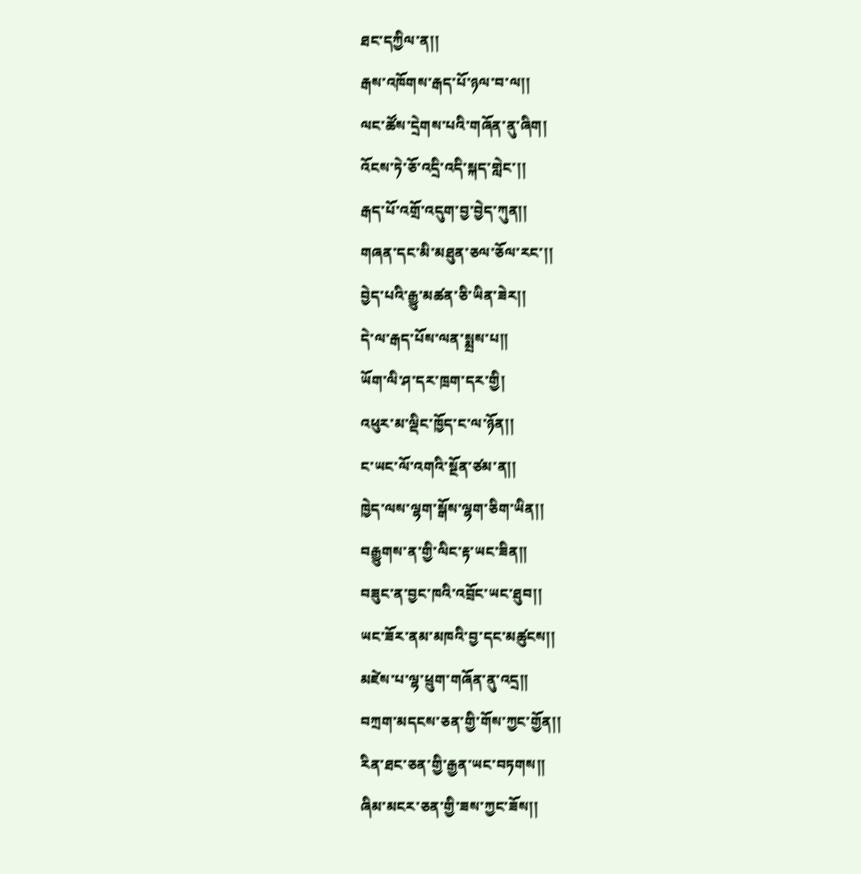ཐང་དཀྱིལ་ན།།
རྒས་འཁོགས་རྒད་པོ་ཉལ་བ་ལ།།
ལང་ཚོས་དྲེགས་པའི་གཞོན་ནུ་ཞིག།
འོངས་ཏེ་ཅོ་འདྲི་འདི་སྐད་གླེང་།།
རྒད་པོ་འགྲོ་འདུག་བྱ་བྱེད་ཀུན།།
གཞན་དང་མི་མཐུན་ཅལ་ཅོལ་རང་།།
བྱེད་པའི་རྒྱུ་མཚན་ཅི་ཡིན་ཟེར།།
དེ་ལ་རྒད་པོས་ལན་སྨྲས་པ།།
ཡོག་ལི་ཤ་དར་ཁྲག་དར་གྱི།
འཕུར་མ་ལྡིང་ཁྱོད་ང་ལ་ཉོན།།
ང་ཡང་ལོ་འགའི་སྔོན་ཙམ་ན།།
ཁྱེད་ལས་ལྷག་སྒོས་ལྷག་ཅིག་ཡིན།།
བརྒྱུགས་ན་གྱི་ལིང་རྟ་ཡང་ཟིན།།
བཟུང་ན་བྱང་ཁའི་འབྲོང་ཡང་ཐུབ།།
ཡང་ཟོར་ནམ་མཁའི་བྱ་དང་མཚུངས།།
མཛེས་པ་ལྷ་ཕྲུག་གཞོན་ནུ་འདྲ།།
བཀྲག་མདངས་ཅན་གྱི་གོས་ཀྱང་གྱོན།།
རིན་ཐང་ཅན་གྱི་རྒྱན་ཡང་བཏགས།།
ཞིམ་མངར་ཅན་གྱི་ཟས་ཀྱང་ཟོས།།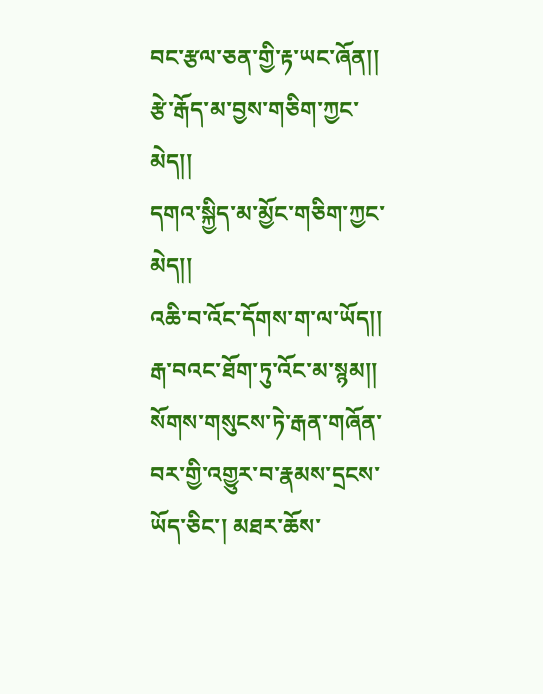བང་རྩལ་ཅན་གྱི་རྟ་ཡང་ཞོན།།
རྩེ་རྒོད་མ་བྱས་གཅིག་ཀྱང་མེད།།
དགའ་སྐྱིད་མ་མྱོང་གཅིག་ཀྱང་མེད།།
འཆི་བ་འོང་དོགས་ག་ལ་ཡོད།།
རྒ་བའང་ཐོག་ཏུ་འོང་མ་སྙམ།།
སོགས་གསུངས་ཏེ་རྒན་གཞོན་བར་གྱི་འགྱུར་བ་རྣམས་དྲངས་ཡོད་ཅིང་། མཐར་ཆོས་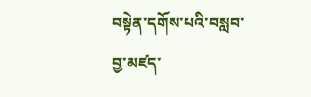བསྟེན་དགོས་པའི་བསླབ་བྱ་མཛད་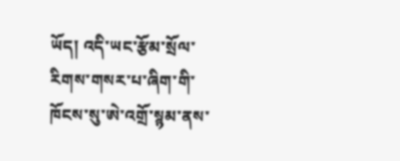ཡོད། འདི་ཡང་རྩོམ་སྲོལ་རིགས་གསར་པ་ཞིག་གི་ཁོངས་སུ་ཨེ་འགྲོ་སྙམ་ནས་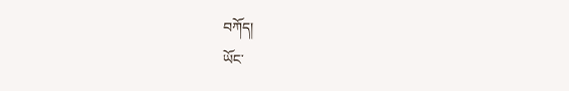བཀོད།
ཡོང་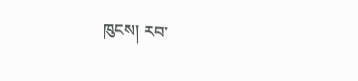ཁུངས། རབ་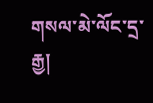གསལ་མེ་ལོང་དྲ་རྒྱ།